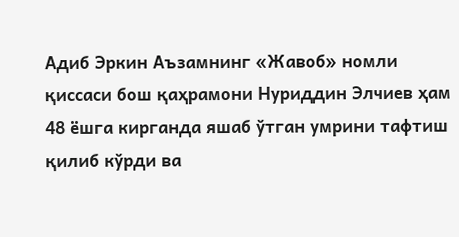Адиб Эркин Аъзамнинг «Жавоб» номли қиссаси бош қаҳрамони Нуриддин Элчиев ҳам 48 ёшга кирганда яшаб ўтган умрини тафтиш қилиб кўрди ва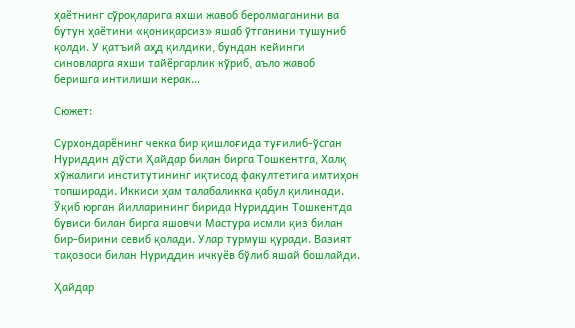ҳаётнинг сўроқларига яхши жавоб беролмаганини ва бутун ҳаётини «қониқарсиз» яшаб ўтганини тушуниб қолди. У қатъий аҳд қилдики, бундан кейинги синовларга яхши тайёргарлик кўриб, аъло жавоб беришга интилиши керак…

Сюжет:

Сурхондарёнинг чекка бир қишлоғида туғилиб-ўсган Нуриддин дўсти Ҳайдар билан бирга Тошкентга, Халқ хўжалиги институтининг иқтисод факултетига имтиҳон топширади. Иккиси ҳам талабаликка қабул қилинади. Ўқиб юрган йилларининг бирида Нуриддин Тошкентда бувиси билан бирга яшовчи Мастура исмли қиз билан бир-бирини севиб қолади. Улар турмуш қуради. Вазият тақозоси билан Нуриддин ичкуёв бўлиб яшай бошлайди.

Ҳайдар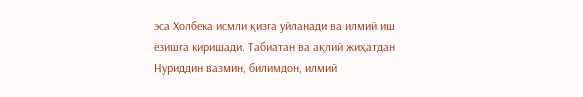эса Холбека исмли қизга уйланади ва илмий иш ёзишга киришади. Табиатан ва ақлий жиҳатдан Нуриддин вазмин, билимдон, илмий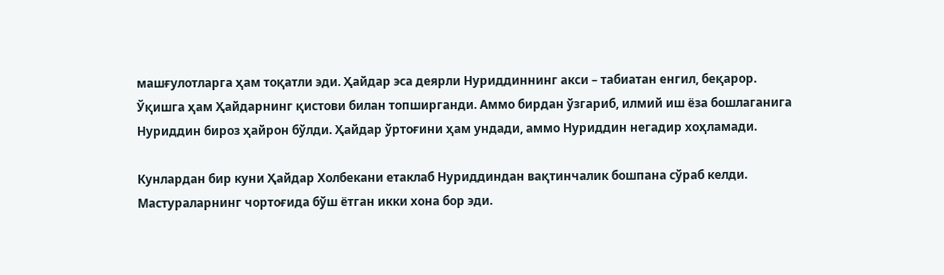машғулотларга ҳам тоқатли эди. Ҳайдар эса деярли Нуриддиннинг акси – табиатан енгил, беқарор. Ўқишга ҳам Ҳайдарнинг қистови билан топширганди. Аммо бирдан ўзгариб, илмий иш ёза бошлаганига Нуриддин бироз ҳайрон бўлди. Ҳайдар ўртоғини ҳам ундади, аммо Нуриддин негадир хоҳламади.

Кунлардан бир куни Ҳайдар Холбекани етаклаб Нуриддиндан вақтинчалик бошпана сўраб келди. Мастураларнинг чортоғида бўш ётган икки хона бор эди.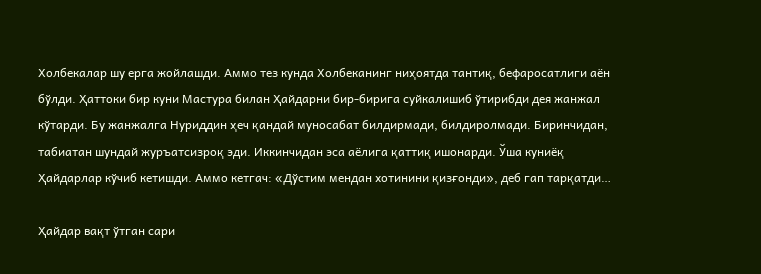Холбекалар шу ерга жойлашди. Аммо тез кунда Холбеканинг ниҳоятда тантиқ, бефаросатлиги аён бўлди. Ҳаттоки бир куни Мастура билан Ҳайдарни бир-бирига суйкалишиб ўтирибди дея жанжал кўтарди. Бу жанжалга Нуриддин ҳеч қандай муносабат билдирмади, билдиролмади. Биринчидан, табиатан шундай журъатсизроқ эди. Иккинчидан эса аёлига қаттиқ ишонарди. Ўша куниёқ Ҳайдарлар кўчиб кетишди. Аммо кетгач: «Дўстим мендан хотинини қизғонди», деб гап тарқатди…

Ҳайдар вақт ўтган сари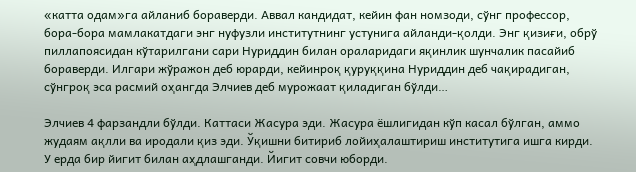«катта одам»га айланиб бораверди. Аввал кандидат, кейин фан номзоди, сўнг профессор, бора-бора мамлакатдаги энг нуфузли институтнинг устунига айланди-қолди. Энг қизиғи, обрў пиллапоясидан кўтарилгани сари Нуриддин билан ораларидаги яқинлик шунчалик пасайиб бораверди. Илгари жўражон деб юрарди, кейинроқ қуруққина Нуриддин деб чақирадиган, сўнгроқ эса расмий оҳангда Элчиев деб мурожаат қиладиган бўлди…

Элчиев 4 фарзандли бўлди. Каттаси Жасура эди. Жасура ёшлигидан кўп касал бўлган, аммо жудаям ақлли ва иродали қиз эди. Ўқишни битириб лойиҳалаштириш институтига ишга кирди. У ерда бир йигит билан аҳдлашганди. Йигит совчи юборди.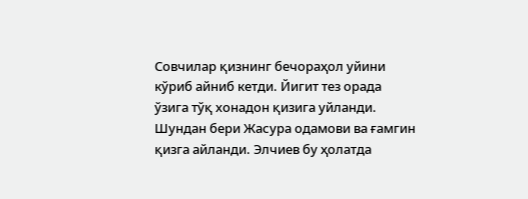Совчилар қизнинг бечораҳол уйини кўриб айниб кетди. Йигит тез орада ўзига тўқ хонадон қизига уйланди. Шундан бери Жасура одамови ва ғамгин қизга айланди. Элчиев бу ҳолатда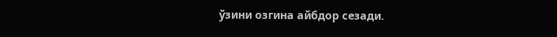ўзини озгина айбдор сезади.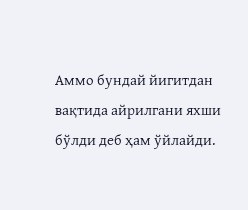Аммо бундай йигитдан вақтида айрилгани яхши бўлди деб ҳам ўйлайди.